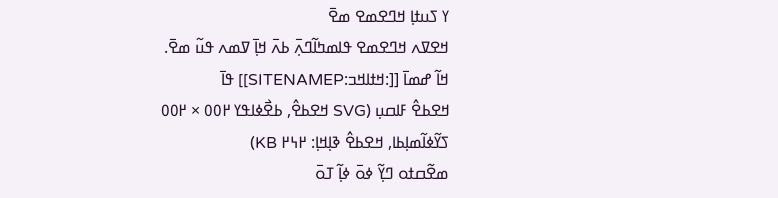ߌ ߖߎߙߊ߲ ߞߣߐߘߐ ߘߐ߫
ߞߐߜߍ ߞߣߐߘߐ ߟߊߘߤߊ߬ߣߍ߲߫ ߕߍ߫ ߞߊ߲߫ ߜߘߍ ߟߎ߬ ߘߐ߫.
ߞߊ߬ ߝߘߊ߫ [[:ߞߙߊߞߏ:SITENAMEP]] ߟߊ߫
ߞߐߕߐ߮ ߓߊߛߎ߲ (SVG ߞߐߕߐ߮, ߕߐ߯ߦߊߟߌ ߂߀߀ × ߂߀߀ ߖߌ߬ߦߊ߬ߘߊ߲ߕߊ, ߞߐߕߐ߮ ߢߊ߲ߞߊ߲: ߂߆߂ KB)
ߘߐ߬ߛߙߋ ߣߌ߲߬ ߦߋ߫ ߦߊ߲߬ ߠߋ߫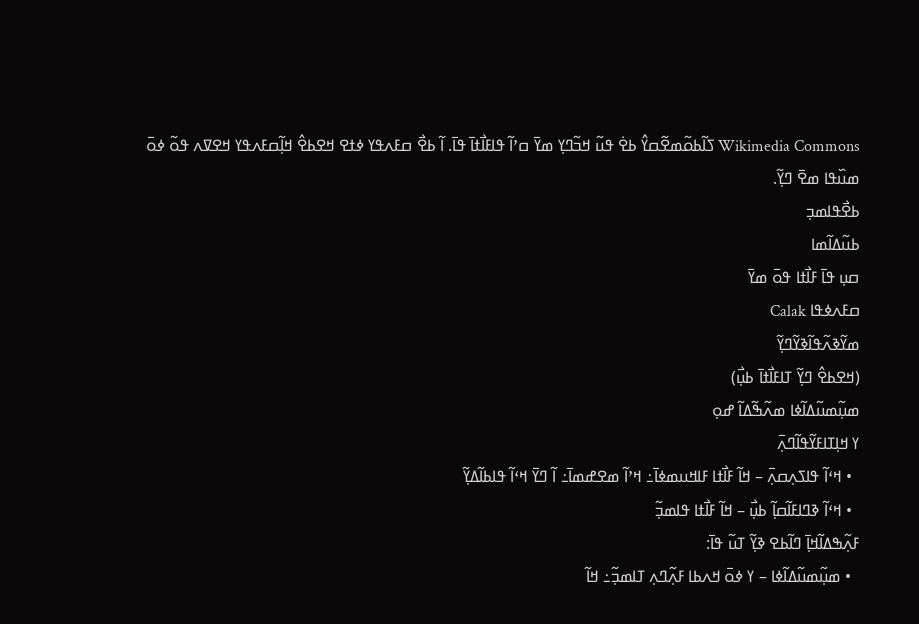Wikimedia Commons ߖߊ߬ߕߋ߬ߘߐ߬ߛߌ߮ ߕߐ߭ ߟߎ߬ ߞߏ߬ߣߌ߲ ߘߌ߫ ߛߴߊ߬ ߟߊߓߊ߯ߙߊ߫ ߟߊ߫. ߊ߬ ߕߐ߯ ߛߓߍߟߌ ߦߙߐ ߞߐߕߐ߮ ߞߊ߲߬ߛߓߍߟߌ ߞߐߜߍ ߟߋ߬ ߦߋ߫ ߘߎ߰ߟߊ ߘߐ߫ ߣߌ߲߬.
ߕߐ߯ߟߊߘߏ߲
ߕߎ߬ߡߊ߬ߘߊ
ߛߎ߲ ߟߊ߫ ߓߊ߯ߙߊ ߟߋ߫ ߘߌ߫
ߛߓߍߦߟߊ Calak
ߘߌ߬ߢߍ߬ߟߊ߬ߢߌ߬ߣߌ߲߬
(ߞߐߕߐ߮ ߣߌ߲߬ ߠߊߓߊ߯ߙߊ߫ ߕߎ߲߯)
ߘߎ߲߬ߘߎ߬ߡߊ߬ߦߊ ߘߍ߬ߒ߬ߡߊ߬ ߝߋ߲
ߌ ߞߊ߲ߠߊߓߌ߬ߟߊ߬ߣߍ߲߫
  • ߞߵߊ߬ ߟߊߖߍ߲ߛߍ߲߫ – ߞߊ߬ ߓߊ߯ߙߊ ߓߊߞߎߘߦߊ߫߸ ߞߴߊ߬ ߘߐߝߘߊ߫߸ ߊ߬ ߣߌ߫ ߞߵߊ߬ ߟߊߕߊ߬ߡߌ߲߬
  • ߞߵߊ߬ ߢߣߊߓߊ߬ߛߊ߲߬ ߕߎ߲߯ – ߞߊ߬ ߓߊ߯ߙߊ ߟߊߘߏ߲߬
ߓߍ߲߬ߒߡߊ߬ߞߊ߲߫ ߣߊ߬ߕߐ ߢߌ߲߬ ߠߎ߬ ߟߊ߫:
  • ߘߎ߲߬ߘߎ߬ߡߊ߬ߦߊ – ߌ ߦߋ߫ ߞߍߕߊ ߓߍ߲߬ߣߍ߲ ߠߊߘߏ߲߬߸ ߞߊ߬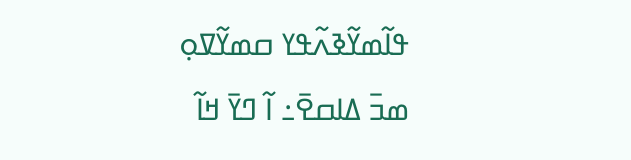ߟߊ߬ߘߌ߬ߢߍ߬ߟߌ ߛߘߌ߬ߜߋ߲ ߘߏ߫ ߡߊߛߐ߫߸ ߊ߬ ߣߌ߫ ߞߊ߬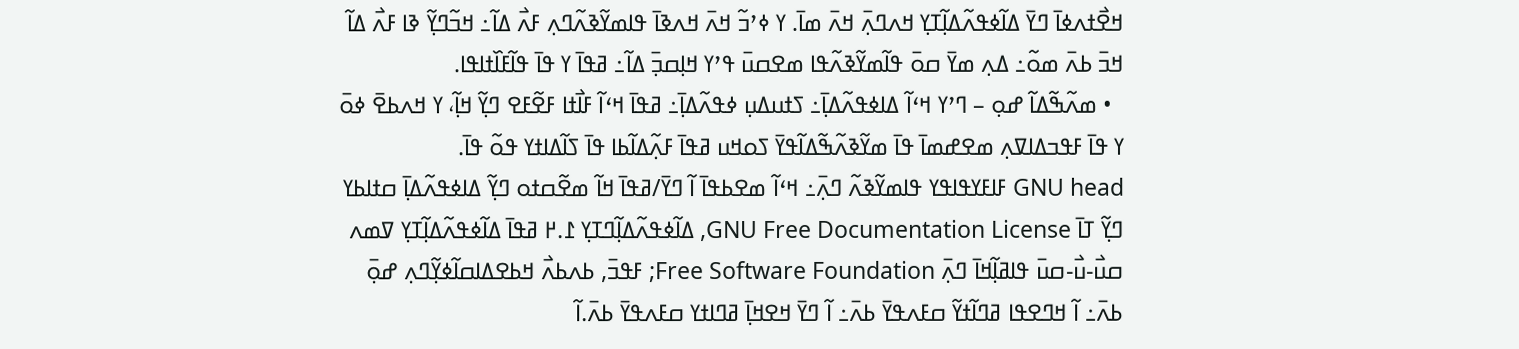ߞߐ߯ߙߍߦߊ߫ ߣߌ߫ ߡߊ߬ߦߟߍ߬ߡߊ߲߬ߠߌ߲ ߞߍߣߍ߲߫ ߞߍ߫ ߘߊ߫. ߌ ߦߴߏ߬ ߞߍ߫ ߞߍߢߊ߫ ߟߊߘߌ߬ߢߍ߬ߣߍ߲ ߓߍ߯ ߡߊ߬߸ ߞߏ߬ߣߌ߲߬ ߢߊ ߓߍ߯ ߡߊ߬ ߞߏ߫ ߕߍ߫ ߘߋ߬߸ ߡߍ߲ ߘߌ߫ ߛߋ߫ ߟߊ߬ߘߌ߬ߢߍ߬ߟߊ ߘߐߛߎ߫ ߟߴߌ ߞߊ߲ߛߏ߲߫ ߡߊ߬߸ ߥߟߊ߫ ߌ ߟߊ߫ ߟߊ߬ߓߊ߰ߙߊߟߊ.
  • ߘߍ߬ߒ߬ߡߊ߬ ߝߋ߲ – ߣߴߌ ߞߵߊ߬ ߡߊߦߟߍ߬ߡߊ߲߫߸ ߖߙߎߡߎ߲ ߦߟߍ߬ߡߊ߲߫߸ ߥߟߊ߫ ߞߵߊ߬ ߓߊ߯ߙߊ ߓߐ߬ߓߐ ߣߌ߲߬ ߞߊ߲߬، ߌ ߞߍߕߐ߫ ߦߋ߫ ߌ ߟߊ߫ ߓߟߏߡߊߜߍ߲ ߘߐߝߘߊ߫ ߟߊ߫ ߘߌ߬ߢߍ߬ߒ߬ߡߊ߬ߟߌ߫ ߖߋߞߎ ߥߟߊ߫ ߓߍ߲߬ߡߊ߬ߕߊ ߟߊ߫ ߖߊ߬ߡߊߙߌ ߟߋ߬ ߟߊ߫.
GNU head ߓߊߓߌߟߊߟߌ ߟߊߘߌ߬ߢߍ߬ ߣߍ߲߫߸ ߞߵߊ߬ ߘߐߕߟߊ߫ ߊ߬ ߣߌ߫/ߥߟߊ߫ ߞߊ߬ ߘߐ߬ߛߙߋ ߣߌ߲߬ ߡߊߦߟߍ߬ߡߊ߲߫ ߛߙߊߕߌ ߣߌ߲߬ ߠߊ߫ GNU Free Documentation License, ߡߊ߬ߦߟߍ߬ߡߊ߲߬ߣߠߌ߲ ߁.߂ ߥߟߊ߫ ߡߊ߬ߦߟߍ߬ߡߊ߲߬ߠߌ߲ ߜߘߍ ߛߎ߯-ߎ߯-ߛߎ߫ ߟߊߥߊ߲߬ߞߊ߫ ߣߍ߲߫ Free Software Foundation; ߓߟߏ߫, ߕߍߕߍ߯ ߞߕߐߡߊߛߊ߬ߦߌ߲߬ߣߍ߲ ߝߋ߲߫ ߕߍ߫߸ ߊ߬ ߞߣߐߟߊ ߥߣߊ߬ߙߌ߬ ߛߓߍߟߌ߫ ߕߍ߫߸ ߊ߬ ߣߌ߫ ߞߐߞߊ߲߫ ߥߣߊߙߌ ߛߓߍߟߌ߫ ߕߍ߫.ߊ߬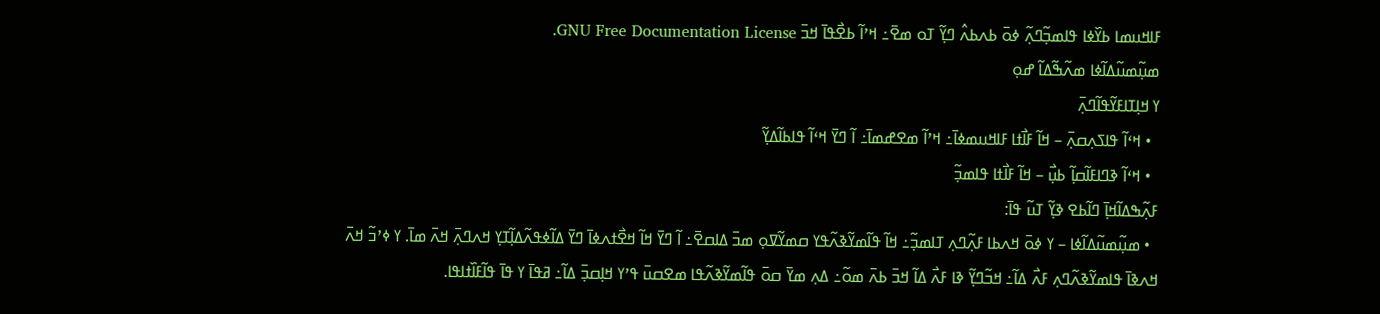ߓߊߞߎߘߊ ߕߌ߰ߦߊ ߟߊߘߏ߲߬ߣߍ߲߬ ߦߋ߫ ߕߍߕߍ߮ ߣߌ߲߬ ߠߋ ߘߐ߫߸ ߞߴߊ߬ ߕߐ߯ߟߊ߫ ߞߏ߫ GNU Free Documentation License.
ߘߎ߲߬ߘߎ߬ߡߊ߬ߦߊ ߘߍ߬ߒ߬ߡߊ߬ ߝߋ߲
ߌ ߞߊ߲ߠߊߓߌ߬ߟߊ߬ߣߍ߲߫
  • ߞߵߊ߬ ߟߊߖߍ߲ߛߍ߲߫ – ߞߊ߬ ߓߊ߯ߙߊ ߓߊߞߎߘߦߊ߫߸ ߞߴߊ߬ ߘߐߝߘߊ߫߸ ߊ߬ ߣߌ߫ ߞߵߊ߬ ߟߊߕߊ߬ߡߌ߲߬
  • ߞߵߊ߬ ߢߣߊߓߊ߬ߛߊ߲߬ ߕߎ߲߯ – ߞߊ߬ ߓߊ߯ߙߊ ߟߊߘߏ߲߬
ߓߍ߲߬ߒߡߊ߬ߞߊ߲߫ ߣߊ߬ߕߐ ߢߌ߲߬ ߠߎ߬ ߟߊ߫:
  • ߘߎ߲߬ߘߎ߬ߡߊ߬ߦߊ – ߌ ߦߋ߫ ߞߍߕߊ ߓߍ߲߬ߣߍ߲ ߠߊߘߏ߲߬߸ ߞߊ߬ ߟߊ߬ߘߌ߬ߢߍ߬ߟߌ ߛߘߌ߬ߜߋ߲ ߘߏ߫ ߡߊߛߐ߫߸ ߊ߬ ߣߌ߫ ߞߊ߬ ߞߐ߯ߙߍߦߊ߫ ߣߌ߫ ߡߊ߬ߦߟߍ߬ߡߊ߲߬ߠߌ߲ ߞߍߣߍ߲߫ ߞߍ߫ ߘߊ߫. ߌ ߦߴߏ߬ ߞߍ߫ ߞߍߢߊ߫ ߟߊߘߌ߬ߢߍ߬ߣߍ߲ ߓߍ߯ ߡߊ߬߸ ߞߏ߬ߣߌ߲߬ ߢߊ ߓߍ߯ ߡߊ߬ ߞߏ߫ ߕߍ߫ ߘߋ߬߸ ߡߍ߲ ߘߌ߫ ߛߋ߫ ߟߊ߬ߘߌ߬ߢߍ߬ߟߊ ߘߐߛߎ߫ ߟߴߌ ߞߊ߲ߛߏ߲߫ ߡߊ߬߸ ߥߟߊ߫ ߌ ߟߊ߫ ߟߊ߬ߓߊ߰ߙߊߟߊ.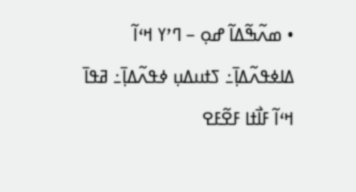• ߘߍ߬ߒ߬ߡߊ߬ ߝߋ߲ – ߣߴߌ ߞߵߊ߬ ߡߊߦߟߍ߬ߡߊ߲߫߸ ߖߙߎߡߎ߲ ߦߟߍ߬ߡߊ߲߫߸ ߥߟߊ߫ ߞߵߊ߬ ߓߊ߯ߙߊ ߓߐ߬ߓߐ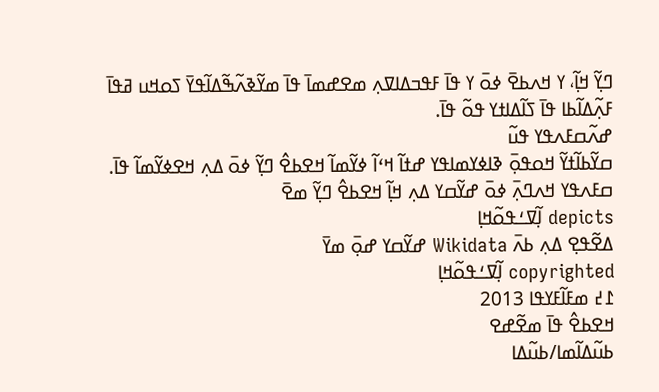ߣߌ߲߬ ߞߊ߲߬، ߌ ߞߍߕߐ߫ ߦߋ߫ ߌ ߟߊ߫ ߓߟߏߡߊߜߍ߲ ߘߐߝߘߊ߫ ߟߊ߫ ߘߌ߬ߢߍ߬ߒ߬ߡߊ߬ߟߌ߫ ߖߋߞߎ ߥߟߊ߫ ߓߍ߲߬ߡߊ߬ߕߊ ߟߊ߫ ߖߊ߬ߡߊߙߌ ߟߋ߬ ߟߊ߫.
ߝߍ߬ߛߓߍߟߌ ߟߎ߬
ߛߌ߬ߕߊ߬ߙߌ߬ ߞߋߟߋ߲߫ ߢߊߦߌߘߊߟߌ ߝߙߊ߬ ߞߵߊ߬ ߦߌ߬ߘߊ߬ ߞߐߕߐ߮ ߣߌ߲߬ ߦߋ߫ ߡߍ߲ ߞߐߦߌ߬ߘߊ߬ ߟߊ߫.
ߛߓߍߟߌ ߞߍߣߍ߲߫ ߦߋ߫ ߝߌ߬ߛߌ ߡߍ߲ ߞߊ߲߬ ߞߐߕߐ߮ ߣߌ߲߬ ߘߐ߫
depicts ߊ߲߬ߜߑߟߋ߬ߞߊ߲
ߡߐ߬ߟߐ߲ ߡߍ߲ ߕߍ߫ Wikidata ߝߌ߬ߛߌ ߝߋ߲߫ ߘߌ߫
copyrighted ߊ߲߬ߜߑߟߋ߬ߞߊ߲
߁߄ ߘߓߊ߬ߓߌߟߊ 2013
ߞߐߕߐ߮ ߟߊ߫ ߘߐ߬ߝߐ
ߕߎ߬ߡߊ߬ߘߊ/ߕߎ߬ߡߊ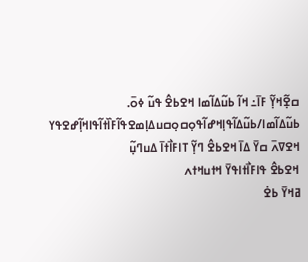ߛߐ߲߬ߞߌ߲߬ ߓߊ߫߸ ߞߊ߬ ߕߎ߬ߡߊ߬ߘߊ ߞߐߕߐ߮ ߟߎ߬ ߦߋ߫.
ߕߎ߬ߡߊ߬ߘߊ/ߕߎ߬ߡߊ߬ߟߊ߲ߞߝߊ߬ߟߋ߲ߛߋ߲ߛߎߡߊ߲ߘߐߟߊ߬ߓߊ߰ߙߊ߬ߟߊߞߊ߲߬ߝߐߟߌ
ߞߐߜߍ߫ ߛߌ߫ ߡߊ߫ ߞߐߕߐ߮ ߣߌ߲߬ ߠߊߓߊ߯ߙߊ߫ ߡߎߣߎ߲߬
ߞߐߕߐ߮ ߟߊߓߊ߯ߙߊߟߌ߫ ߞߙߎߞߙߍ
ߥߞߌ߫ ߕߐ߭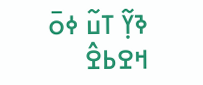ߢߌ߲߬ ߠߎ߬ ߦߋ߫ ߞߐߕߐ߮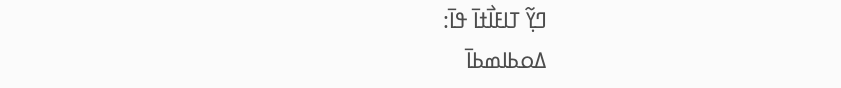ߣߌ߲߬ ߠߊߓߊ߯ߙߊ߫ ߟߊ߫:
ߡߋߕߊߘߕߊ߫